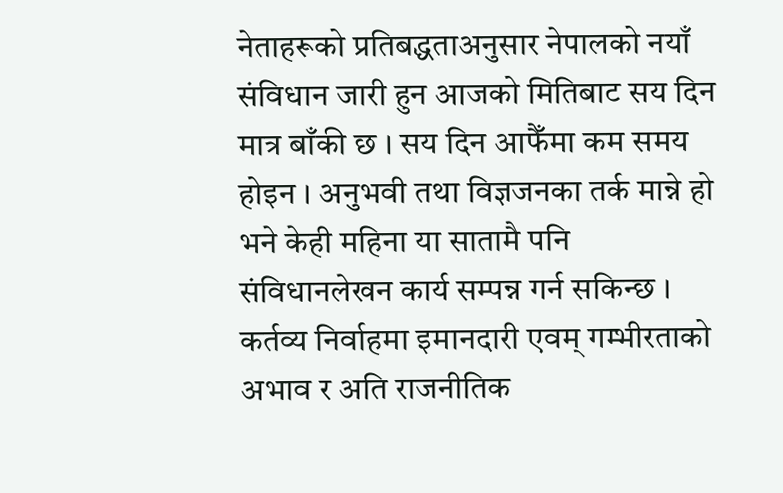नेताहरूको प्रतिबद्धताअनुसार नेपालको नयाँ संविधान जारी हुन आजको मितिबाट सय दिन मात्र बाँकी छ । सय दिन आफैँमा कम समय होइन । अनुभवी तथा विज्ञजनका तर्क मान्ने हो भने केही महिना या सातामै पनि संविधानलेखन कार्य सम्पन्न गर्न सकिन्छ । कर्तव्य निर्वाहमा इमानदारी एवम् गम्भीरताको अभाव र अति राजनीतिक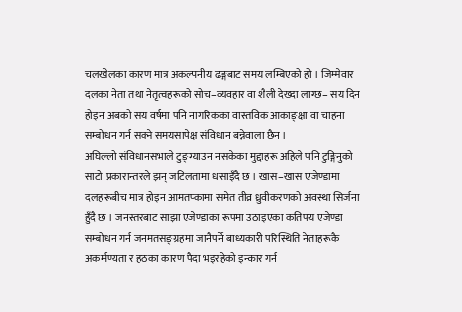चलखेलका कारण मात्र अकल्पनीय ढङ्गबाट समय लम्बिएको हो । जिम्मेवार दलका नेता तथा नेतृत्वहरूको सोच–व्यवहार वा शैली देख्दा लाग्छ– सय दिन होइन अबको सय वर्षमा पनि नागरिकका वास्तविक आकाङ्क्षा वा चाहना सम्बोधन गर्न सक्ने समयसापेक्ष संविधान बन्नेवाला छैन ।
अघिल्लो संविधानसभाले टुङ्ग्याउन नसकेका मुद्दाहरू अहिले पनि टुङ्गिनुको साटो प्रकारान्तरले झन् जटिलतामा धसाइँदै छ । खास–खास एजेण्डामा दलहरूबीच मात्र होइन आमतप्कामा समेत तीव्र ध्रुवीकरणको अवस्था सिर्जना हुँदै छ । जनस्तरबाट साझा एजेण्डाका रूपमा उठाइएका कतिपय एजेण्डा सम्बोधन गर्न जनमतसङ्ग्रहमा जानैपर्ने बाध्यकारी परिस्थिति नेताहरूकै अकर्मण्यता र हठका कारण पैदा भइरहेको इन्कार गर्न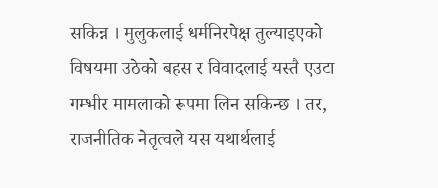सकिन्न । मुलुकलाई धर्मनिरपेक्ष तुल्याइएको विषयमा उठेको बहस र विवादलाई यस्तै एउटा गम्भीर मामलाको रूपमा लिन सकिन्छ । तर, राजनीतिक नेतृत्वले यस यथार्थलाई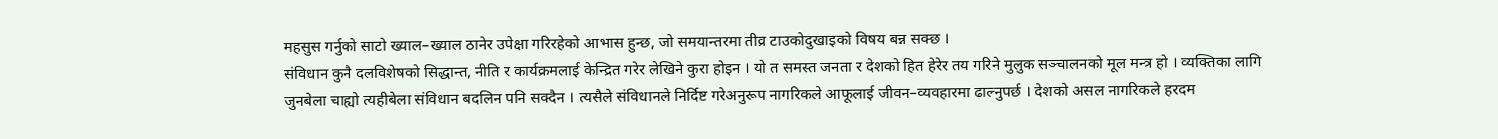महसुस गर्नुको साटो ख्याल–ख्याल ठानेर उपेक्षा गरिरहेको आभास हुन्छ, जो समयान्तरमा तीव्र टाउकोदुखाइको विषय बन्न सक्छ ।
संविधान कुनै दलविशेषको सिद्धान्त, नीति र कार्यक्रमलाई केन्द्रित गरेर लेखिने कुरा होइन । यो त समस्त जनता र देशको हित हेरेर तय गरिने मुलुक सञ्चालनको मूल मन्त्र हो । व्यक्तिका लागि जुनबेला चाह्यो त्यहीबेला संविधान बदलिन पनि सक्दैन । त्यसैले संविधानले निर्दिष्ट गरेअनुरूप नागरिकले आफूलाई जीवन–व्यवहारमा ढाल्नुपर्छ । देशको असल नागरिकले हरदम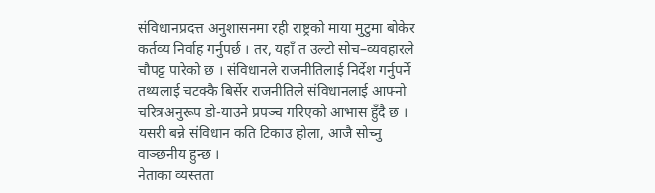संविधानप्रदत्त अनुशासनमा रही राष्ट्रको माया मुटुमा बोकेर कर्तव्य निर्वाह गर्नुपर्छ । तर, यहाँ त उल्टो सोच–व्यवहारले चौपट्ट पारेको छ । संविधानले राजनीतिलाई निर्देश गर्नुपर्ने तथ्यलाई चटक्कै बिर्सेर राजनीतिले संविधानलाई आफ्नो चरित्रअनुरूप डो-याउने प्रपञ्च गरिएको आभास हुँदै छ । यसरी बन्ने संविधान कति टिकाउ होला, आजै सोच्नु वाञ्छनीय हुन्छ ।
नेताका व्यस्तता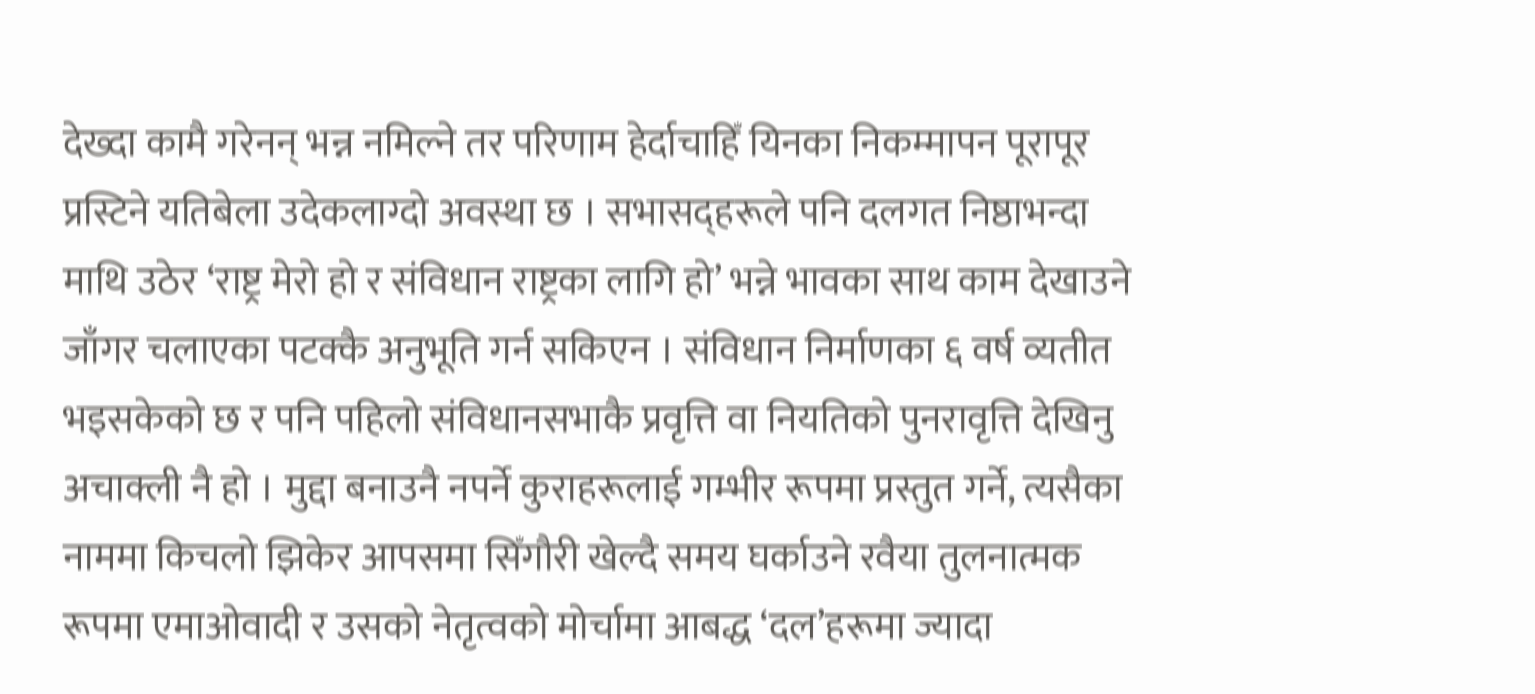देख्दा कामै गरेनन् भन्न नमिल्ने तर परिणाम हेर्दाचाहिँ यिनका निकम्मापन पूरापूर प्रस्टिने यतिबेला उदेकलाग्दो अवस्था छ । सभासद्हरूले पनि दलगत निष्ठाभन्दा माथि उठेर ‘राष्ट्र मेरो हो र संविधान राष्ट्रका लागि हो’ भन्ने भावका साथ काम देखाउने जाँगर चलाएका पटक्कै अनुभूति गर्न सकिएन । संविधान निर्माणका ६ वर्ष व्यतीत भइसकेको छ र पनि पहिलो संविधानसभाकै प्रवृत्ति वा नियतिको पुनरावृत्ति देखिनु अचाक्ली नै हो । मुद्दा बनाउनै नपर्ने कुराहरूलाई गम्भीर रूपमा प्रस्तुत गर्ने, त्यसैका नाममा किचलो झिकेर आपसमा सिँगौरी खेल्दै समय घर्काउने रवैया तुलनात्मक रूपमा एमाओवादी र उसको नेतृत्वको मोर्चामा आबद्ध ‘दल’हरूमा ज्यादा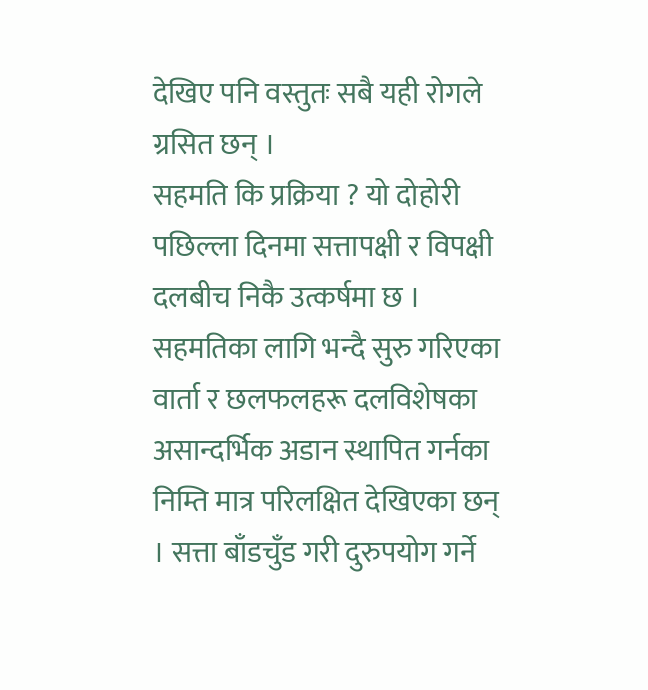देखिए पनि वस्तुतः सबै यही रोगले ग्रसित छन् ।
सहमति कि प्रक्रिया ? यो दोहोरी पछिल्ला दिनमा सत्तापक्षी र विपक्षी दलबीच निकै उत्कर्षमा छ । सहमतिका लागि भन्दै सुरु गरिएका वार्ता र छलफलहरू दलविशेषका असान्दर्भिक अडान स्थापित गर्नका निम्ति मात्र परिलक्षित देखिएका छन् । सत्ता बाँडचुँड गरी दुरुपयोग गर्ने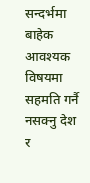सन्दर्भमा बाहेक आवश्यक विषयमा सहमति गर्नै नसक्नु देश र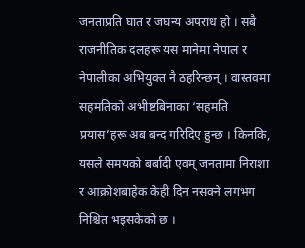जनताप्रति घात र जघन्य अपराध हो । सबै राजनीतिक दलहरू यस मानेमा नेपाल र नेपालीका अभियुक्त नै ठहरिन्छन् । वास्तवमा सहमतिको अभीष्टबिनाका ‘सहमति प्रयास’हरू अब बन्द गरिदिए हुन्छ । किनकि, यसले समयको बर्बादी एवम् जनतामा निराशा र आक्रोशबाहेक केही दिन नसक्ने लगभग निश्चित भइसकेको छ ।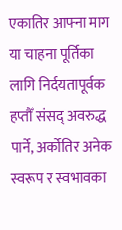एकातिर आफ्ना माग या चाहना पूर्तिका लागि निर्दयतापूर्वक हप्तौँ संसद् अवरुद्ध पार्ने, अर्कोतिर अनेक स्वरूप र स्वभावका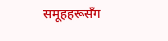समूहहरूसँग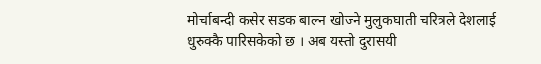मोर्चाबन्दी कसेर सडक बाल्न खोज्ने मुलुकघाती चरित्रले देशलाई धुरुक्कै पारिसकेको छ । अब यस्तो दुरासयी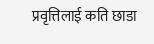प्रवृत्तिलाई कति छाडा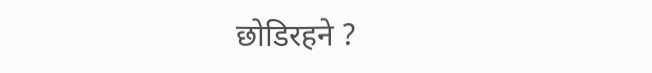छोडिरहने ?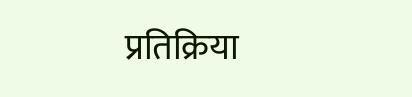प्रतिक्रिया